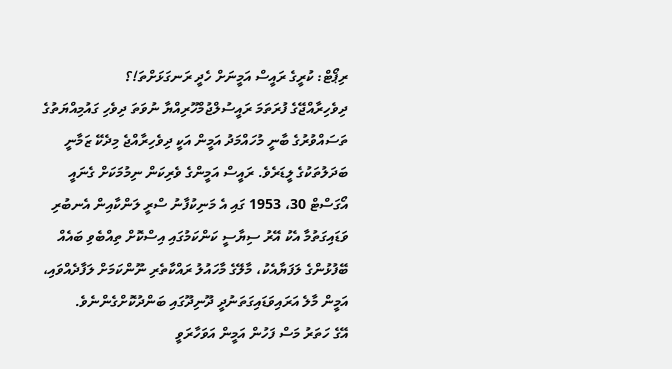ރިޕޯޓް: ކުރީގެ ރައީސް އަމީނަށް ހެދީ ރަނގަޅަށްތަ!؟
ދިވެހިރާއްޖޭގެ ފުރަތަމަ ރައީސުލްޖުމްހޫރިއްޔާ ނުވަތަ ދިވެހި ގައުމިއްޔަތުގެ ތަސައްވުރުގެ ބާނީ މުހައްމަދު އަމީން އަކީ ދިވެހިރާއްޖެ މިދެކޭ ޒަމާނީ ބަދަލުތަކުގެ ލީޑަރެވެ. ރައީސް އަމީންގެ ވެރިކަން ނިމުމަކަށް ގެނައީ އޯގަސްޓް 30، 1953 ގައި އެ މަނިކުފާނު ސްރީ ލަންކާއިން އެނބުރި ވަޑައިގަތުމާ އެކު އޭރު ސިޔާސީ ކަންކަމުގައި އިސްކޮށް ތިއްބެވި ބައެއް ބޭފުޅުންގެ ލަފަޔާއެކު، މާލޭގެ މާހައުލު ރައްކާތެރި ނޫންކަމަށް ލަފާދެއްވައި، އަމީން މާލެ އަރައިވަޑައިގަތަނުދީ ދޫނިދޫގައި ބަންދުކޮށްގެންނެވެ.
އޭގެ ހަތަރު މަސް ފަހުން އަމީން އަވަހާރަވީ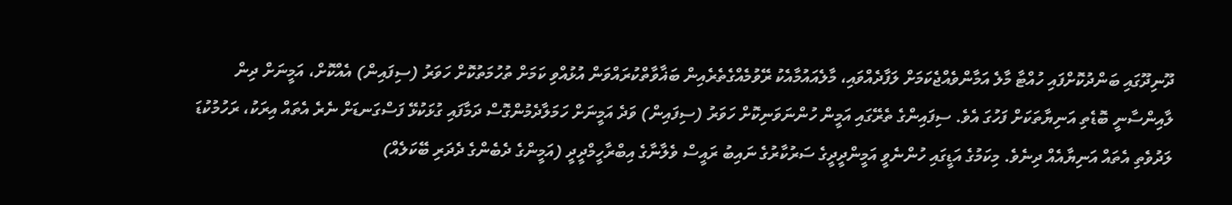ދޫނިދޫގައި ބަންދުކޮށްފައި ހުއްޓާ މާލެ އަމާންވެއްޖެކަމަށް ލަފާދެއްވައި، މާލެއައުމާއެކު ރޭވުމެއްގެތެރެއިން ބަޣާވާތްކުރައްވަން އުޅުއްވި ކަމަށް ތުހުމަތުކޮށް ހަވަރު (ސިފައިން) އެއްކޮށް، އަމީނަށް ދިން ލާއިންސާނީ ބޮޑެތި އަނިޔާތަކަށް ފަހުގަ އެވެ. ސިފައިންގެ ތެރޭގައި އަމީން ހުންނަވަނިކޮށް ހަވަރު (ސިފައިން) ވަދެ އަމީނަށް ހަމަލާދެމުންގޮސް ދަމާފައި ގުޅަކުޅޭ ފަސްގަނޑަށް ނެރެ އެތައް އިރަކު، ރަހުމުކުޑަ ލަދުވެތި އެތައް އަނިޔާއެއް ދިނެވެ. މިކަމުގެ އަޑީގައި ހުންނެވީ އަމީންދީދީގެ ސަރުކާރުގެ ނައިބު ރައީސް ވެލާނާގެ އިބްރާހީމްދީދީ (އަމީންގެ ދެބެންގެ ދެދަރި ބޭކަލެއް)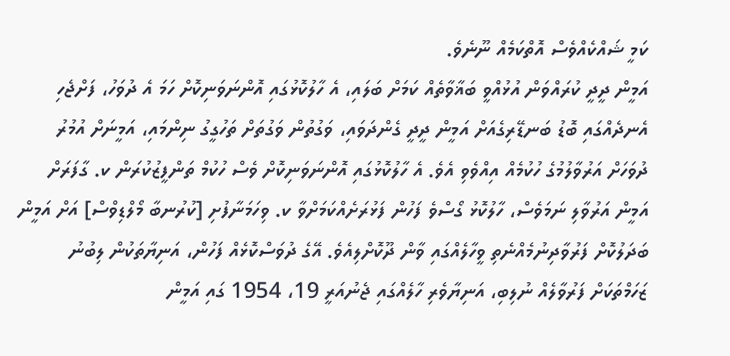ކަމީ ޝައްކެއްވެސް އޮތްކަމެއް ނޫނެވެ.
އަމީން ދީދީ ކުރައްވަން އުޅުއްވީ ބަޣާވާތެއް ކަމަށް ބަލައި، އެ ހާލުކޮޅުގައި އޮންނަވަނިކޮށް ހަމަ އެ ދުވަހު، ފަށްޖެހި އެނދެއްގައި ބޮޑު ބަނޑޭރިގެއަށް އަމީން ދީދީ ގެންދަވައި، ވަގުތުން ވަގުތަށް ތަހުގީގު ނިންމައި، އަމީނަށް އުމުރު ދުވަހަށް އަރުވާލުމުގެ ހުކުމެއް އިއްވެވި އެވެ. އެ ހާލުކޮޅުގައި އޮންނަވަނިކޮށް ވެސް ހުކުމް ތަންފީޒުކުރަން ކ. ގާފަރަށް އަމީން އަރުވާލި ނަމަވެސް، ހާލުކޮޅު ގޯސްވެ ފަހުން ފަޅުރަށެއްކަމަށްވާ ކ. ވިހަމަނާފުށި [ކުރުނބާ މޯލްޑިވްސް] އަށް އަމީން ބަދަލުކޮށް ފަރުވާދިނުމެއްނެތި ވީހާލެއްގައި ވާން ދޫކޮށްލިއެވެ. އޭގެ ދުވަސްކޮޅެއް ފަހުން، އަނިޔާތަކުން ލިބުނު ޒަހަމްތަކަށް ފަރުވާލެއް ނުލިބި، އަނިޔާވެރި ހާލެއްގައި ޖެނުއަރީ 19، 1954 ގައި އަމީން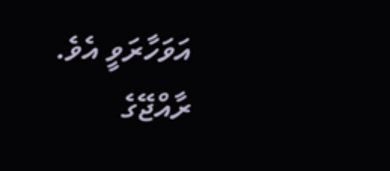އަވަހާރަވީ އެވެ.
ރާއްޖޭގެ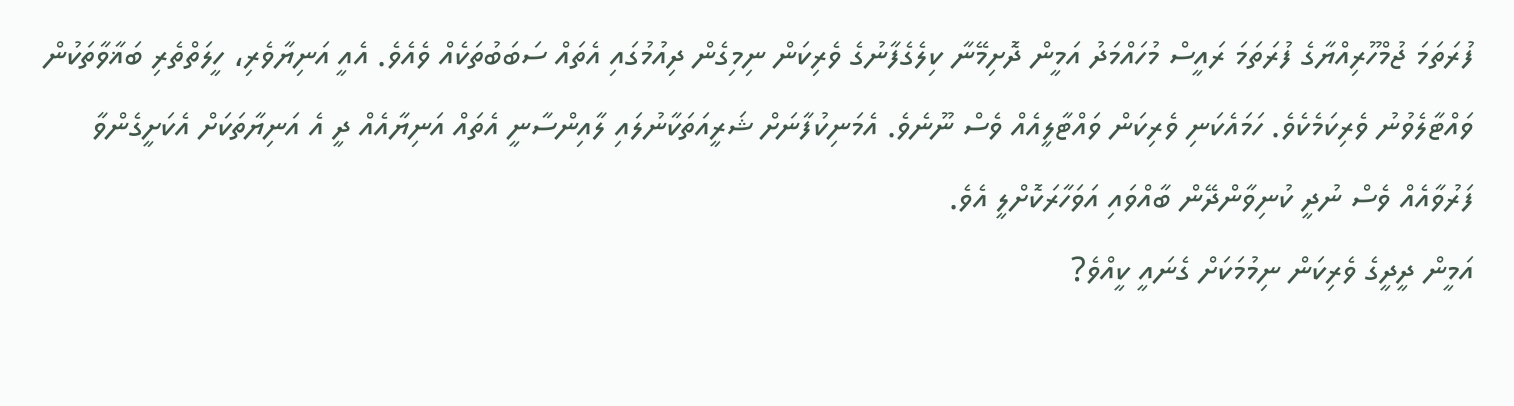ފުރަތަމަ ޖުމްހޫރިއްޔާގެ ފުރަތަމަ ރައީސް މުހައްމަދު އަމީން ދޮށިމޭނާ ކިލެގެފާނުގެ ވެރިކަން ނިމިގެން ދިއުމުގައި އެތައް ސަބަބުތަކެއް ވެއެވެ. އެއީ އަނިޔާވެރި، ހީލަތްތެރި ބަޣާވާތަކުން ވައްޓާލެވުނު ވެރިކަމެކެވެ. ހަމައެކަނި ވެރިކަން ވައްޓާލީއެއް ވެސް ނޫނެވެ. އެމަނިކުފާނަށް ޝަރީއަތަކާނުލައި ލާއިންސާނީ އެތައް އަނިޔާއެއް ދީ އެ އަނިޔާތަކަށް އެކަށީގެންވާ ފަރުވާއެއް ވެސް ނުދީ ކުނިވާންދޭން ބާއްވައި އަވަހާރަކޮށްލީ އެވެ.
އަމީން ދީދީގެ ވެރިކަން ނިމުމަކަށް ގެނައީ ކީއްވެ?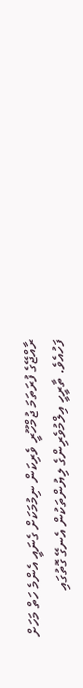ރާއްޖޭގެ ފުރަތަމަ ޖުމްހޫރީ ވެރިކަން ނިމުމަކަށް ގެނައީ އެންމެ ހަތް މަހަށް ފަހުއެވެ. ތާރީހީ އިލްމުވެރިންގެ ލިޔުންތަކުން އެނގޭ ގޮތުގައި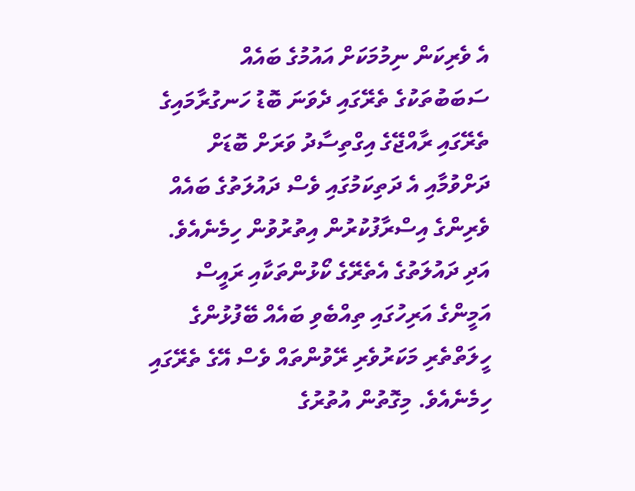އެ ވެރިކަން ނިމުމަކަށް އައުމުގެ ބައެއް ސަބަބުތަކުގެ ތެރޭގައި ދެވަނަ ބޮޑު ހަނގުރާމައިގެ ތެރޭގައި ރާއްޖޭގެ އިގްތިސާދު ވަރަށް ބޮޑަށް ދަށްވުމާއި އެ ދަތިކަމުގައި ވެސް ދައުލަތުގެ ބައެއް ވެރިންގެ އިސްރާފުކުރުން އިތުރުވުން ހިމެނެއެވެ. އަދި ދައުލަތުގެ އެތެރޭގެ ކޯޅުންތަކާއި ރައީސް އަމީންގެ އަރިހުގައި ތިއްބެވި ބައެއް ބޭފުޅުންގެ ހީލަތްތެރި މަކަރުވެރި ރޭވުންތައް ވެސް އޭގެ ތެރޭގައި ހިމެނެއެވެ. މިގޮތުން އުތުރުގެ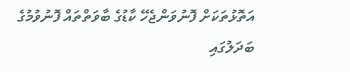އަތޮޅުތަކަށް ފޮނުވަންޖެހޭ ކާޑުގެ ބާވަތްތައް ފޮނުވުމުގެ ބަދަލުގައި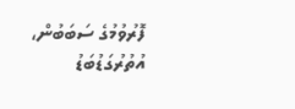ފޮރުވުމުގެ ސަބަބުން، އުތުރުގަޑުބަޑު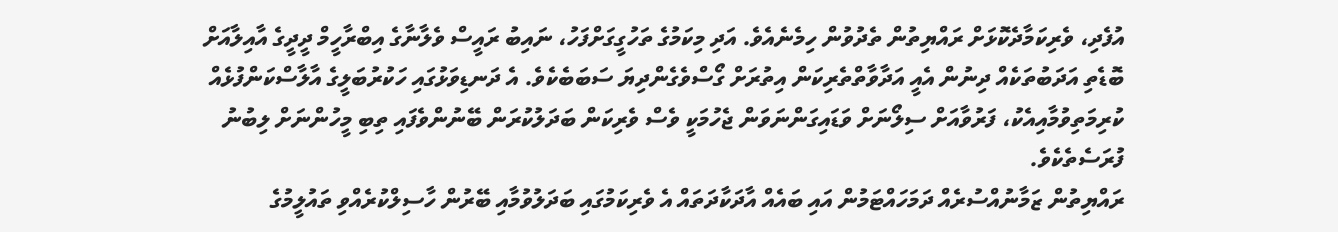އުފެދި، ވެރިކަމާދެކޮޅަށް ރައްޔިތުން ތެދުވުން ހިމެނެއެވެ. އަދި މިކަމުގެ ތަހުގީގަށްފަހު، ނައިބު ރައީސް ވެލާނާގެ އިބްރާހީމް ދީދީގެ އާއިލާއަށް ބޮޑެތި އަދަބުތަކެއް ދިނުން އެއީ އަދާވާތްތެރިކަން އިތުރަށް ގޯސްވެގެންދިޔަ ސަބަބެކެވެ. އެ ދަނޑިވަޅުގައި ހަކުރުބަލީގެ އާލާސްކަންފުޅެއް ކުރިމަތިވުމާއިއެކު، ފަރުވާއަށް ސިލޯނަށް ވަޑައިގަންނަވަން ޖެހުމަކީ ވެސް ވެރިކަން ބަދަލުކުރަން ބޭނުންވެފައި ތިބި މީހުންނަށް ލިބުނު ފުރަސެތެކެވެ.
ރައްޔިތުން ޒަމާނުއްސުރެއް ދަމަހައްޓަމުން އައި ބައެއް އާދަކާދަތައް އެ ވެރިކަމުގައި ބަދަލުވުމާއި ބޭރުން ހާސިލްކުރެއްވި ތައުލީމުގެ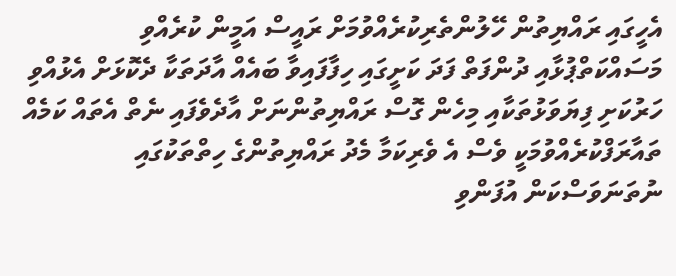އެހީގައި ރައްޔިތުން ހޭލުންތެރިކުރެއްވުމަށް ރައީސް އަމީން ކުރެއްވި މަސައްކަތްޕުޅާއި ދުންފަތް ފަދަ ކަށީގައި ހިފާފައިވާ ބައެއް އާދަތަކާ ދެކޮޅަށް އެޅުއްވި ހަރުކަށި ފިޔަވަޅުތަކާއި މިހެން ގޮސް ރައްޔިތުންނަށް އާދެވެފައި ނެތް އެތައް ކަމެއް ތައާރަފްކުރެއްވުމަކީ ވެސް އެ ވެރިކަމާ މެދު ރައްޔިތުންގެ ހިތްތަކުގައި ނުތަނަވަސްކަން އުފަންވި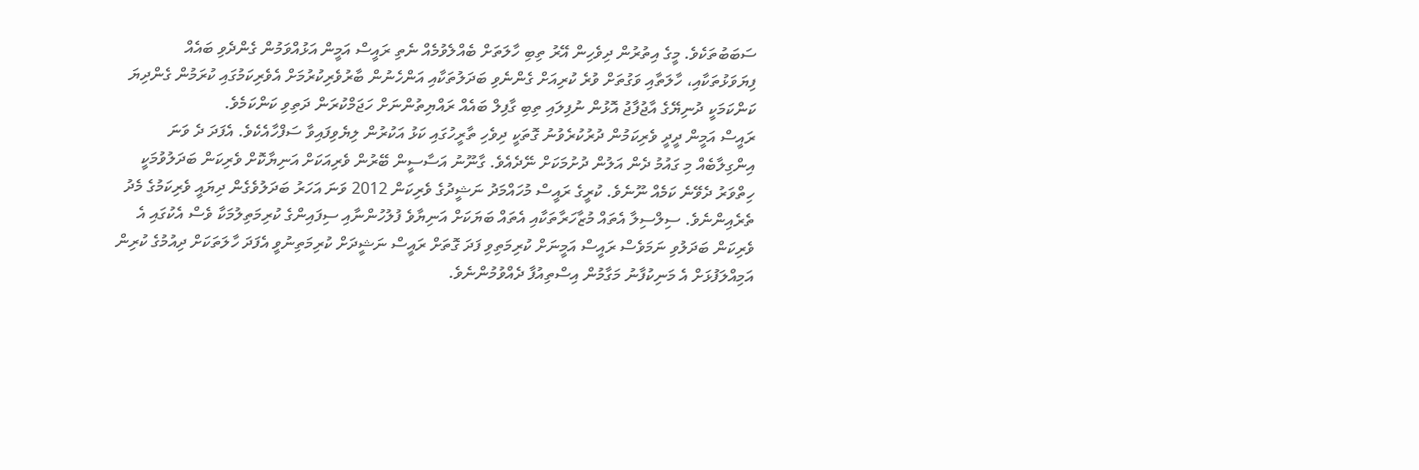ސަބަބުތަކެވެ. މީގެ އިތުރުން ދިވެހިން އޭރު ތިބި ހާލަތަށް ބެއްލެވުމެއް ނެތި ރައީސް އަމީން އަޅުއްވަމުން ގެންދެވި ބައެއް ފިޔަވަޅުތަކާއި، ހާލަތާއި ވަގުތަށް ވުރެ ކުރިއަށް ގެންނެވި ބަދަލުތަކާއި އަންހެނުން ބާރުވެރިކުރުމަށް އެވެރިކަމުގައި ކުރަމުން ގެންދިޔަ ކަންކަމަކީ ދުނިޔޭގެ އާޖުފާޖު އޮޅުން ނުފިލައި ތިބި ގާފިލް ބައެއް ރައްޔިތުންނަށް ހަޖަމްކުރަން ދަތިވި ކަންކަމެވެ.
ރައީސް އަމީން ދީދީ ވެރިކަމުން ދުރުކުރެވުނު ގޮތަކީ ދިވެހި ތާރީހުގައި ކަޅު އަކުރުން ލިޔެވިފައިވާ ސަފްހާއެކެވެ. އެފަދަ ދެ ވަނަ އިންގިލާބެއް މި ގައުމު ދެން އަލުން ދުށުމަކަށް ނޭދެއެވެ. ގާނޫނު އަސާސީން ބޭރުން ވެރިއަކަށް އަނިޔާކޮށް ވެރިކަން ބަދަލުވުމަކީ ހިތްވަރު ދެވޭނެ ކަމެއް ނޫނެވެ. ކުރީގެ ރައީސް މުހައްމަދު ނަޝީދުގެ ވެރިކަން 2012 ވަނަ އަހަރު ބަދަލުވެގެން ދިޔައީ ވެރިކަމުގެ މެދު ތެރެއިންނެވެ. ސިލްސިލާ އެތައް މުޒާހަރާތަކާއި އެތައް ބަޔަކަށް އަނިޔާވެ ފުލުހުންނާއި ސިފައިންގެ ކުރިމަތިލުމަކާ ވެސް އެކުގައި އެ ވެރިކަން ބަދަލުވި ނަމަވެސް ރައީސް އަމީނަށް ކުރިމަތިވި ފަދަ ގޮތަށް ރައީސް ނަޝީދަށް ކުރިމަތިނުވީ އެފަދަ ހާލަތަކަށް ދިއުމުގެ ކުރިން އަމިއްލަފުޅަށް އެ މަނިކުފާނު މަގާމުން އިސްތިއުފާ ދެއްވުމުންނެވެ.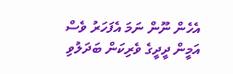އެހެން ނޫން ނަމަ އެފަހަރު ވެސް އަމީން ދީދީގެ ވެރިކަން ބަދަލުވި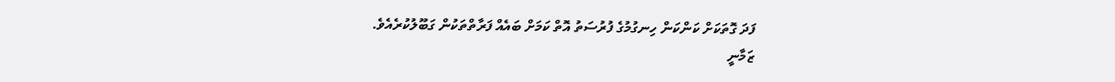ފަދަ ގޮތަކަށް ކަންކަން ހިނގުމުގެ ފުރުސަތު އޮތް ކަމަށް ބައެއް ފަރާތްތަކުން ގަބޫލުކުރެއެވެ.
ޒަމާނީ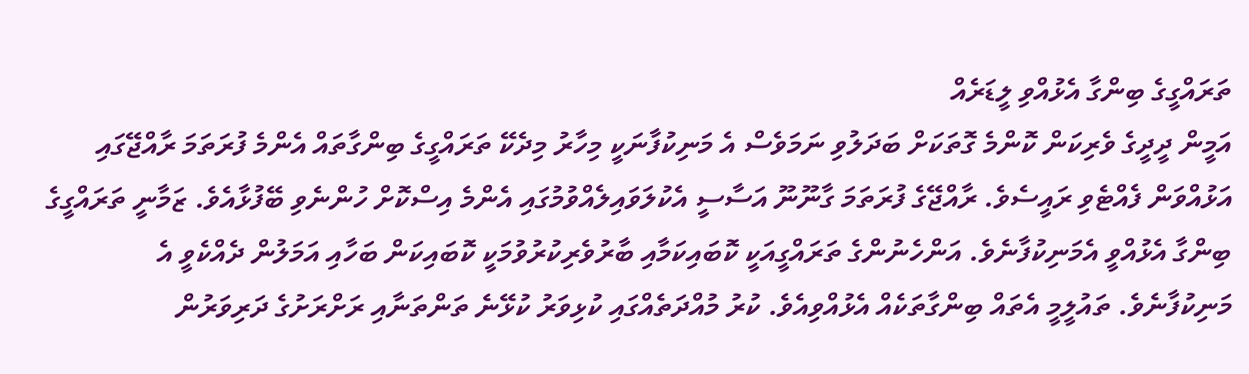ތަރައްގީގެ ބިންގާ އެޅުއްވި ލީޑަރެއް
އަމީން ދީދީގެ ވެރިކަން ކޮންމެ ގޮތަކަށް ބަދަލުވި ނަމަވެސް އެ މަނިކުފާނަކީ މިހާރު މިދެކޭ ތަރައްގީގެ ބިންގާތައް އެންމެ ފުރަތަމަ ރާއްޖޭގައި އަޅުއްވަން ފެއްޓެވި ރައީސެވެ. ރާއްޖޭގެ ފުރަތަމަ ގާނޫނޫ އަސާސީ އެކުލަވައިލެއްވުމުގައި އެންމެ އިސްކޮށް ހުންނެވި ބޭފުޅާއެވެ. ޒަމާނީ ތަރައްގީގެ ބިންގާ އެޅުއްވީ އެމަނިކުފާނެވެ. އަންހެނުންގެ ތަރައްގީއަކީ ކޮބައިކަމާއި ބާރުވެރިކުރުވުމަކީ ކޮބައިކަން ބަހާއި އަމަލުން ދެއްކެވީ އެ މަނިކުފާނެވެ. ތައުލީމީ އެތައް ބިންގާތަކެއް އެޅުއްވިއެވެ. ކުރު މުއްދަތެއްގައި ކުޅިވަރު ކުޅޭނެ ތަންތަނާއި ރަށްރަށުގެ ދަރިވަރުން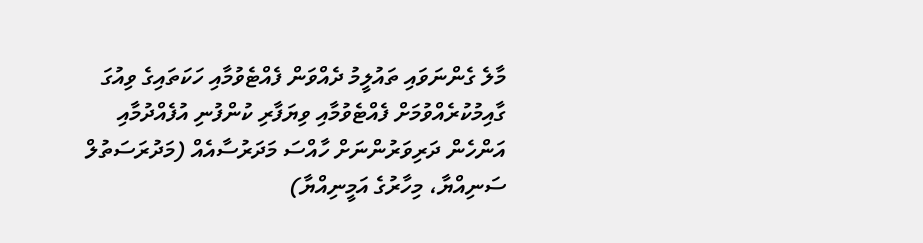މާލެ ގެންނަވައި ތައުލީމު ދެއްވަން ފެއްޓެވުމާއި ހަކަތައިގެ ވިއުގަ ގާއިމުކުރެއްވުމަށް ފެއްޓެވުމާއި ވިޔަފާރި ކުންފުނި އުފެއްދުމާއި އަންހެން ދަރިވަރުންނަށް ހާއްސަ މަދަރުސާއެއް (މަދުރަސަތުލް ސަނިއްޔާ، މިހާރުގެ އަމީނިއްޔާ)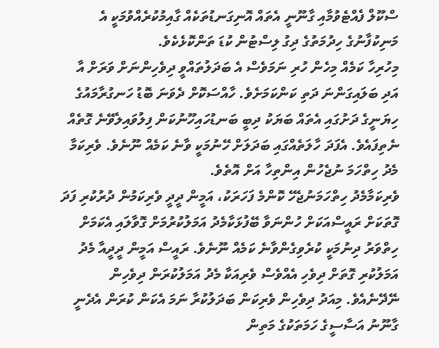ސްކޫލް ފެއްޓެވުމާއި ގާނޫނީ އެތައް އޮނިގަނޑުތަކެއް ގާއިމުކުރެއްވުމަކީ އެ މަނިކުފާނުގެ ހިދުމަތުގެ ދިގު ލިސްޓުން ކުޑަ ތަންކޮޅެކެވެ.
މިހުރިހާ ކަމެއް މިހެން ހުރި ނަމަވެސް އެ ބަދަލުތައްވީ ދިވެހިންނަށް ވަރަށް އާ އަދި ބަލައިގަންނަ ދަތި ކަންކަމަށެވެ. ހާއްސަކޮށް ދެވަނަ ބޮޑު ހަނގުރާމައުގެ ހިޔަނީގެ ދަށުގައި އެތައް ބަޔަކު ދިބީ ބަނޑުހައިހޫނުކަން ފިލުވައިލެވޭނެ ގޮތެއް ނެތިފައެވެ. އެފަދަ ހާލަތެއްގައި ބަދަލަށް ހޭނުމަކީ ވާނެ ކަމެއް ނޫނެވެ. ވެރިކަމާ މެދު ހިތްހަމަ ނުޖެހުން އިންތިހާ އަށް އޮތެވެ.
ވެރިކަމާމެދު ހިތްހަމަނުޖެހޭ ކޮންމެ ފަހަރަކު، އަމީން ދީދީ ވެރިކަމުން ދުރުކުރި ފަދަ ގޮތަކަށް ރައީސްއަކަށް ހުންނަވާ ބޭފުޅަކާމެދު އަމަލުކުރުމަށް ގޮވާލައި އެކަމަށް ހިތްވަރު ދިނުމަކީ ކުރެވިގެންވާނެ ކަމެއް ނޫނެވެ. ރައީސް އަމީން ދީދީއާ މެދު އަމަލުކުރި ގޮތަށް ދިވެހި އެއްވެސް ވެރިއަކާ މެދު އަމަލުކުރަން ދިވެހިން ނޭދޭނެއެވެ. މިއަދު ދިވެހިން ވެރިކަން ބަދަލުކުރާ ނަމަ އެކަން ކުރަން އެދެނީ ގާނޫނު އަސާސީގެ ހަމަތަކުގެ މަތިން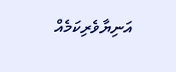އަނިޔާވެރިކަމެއް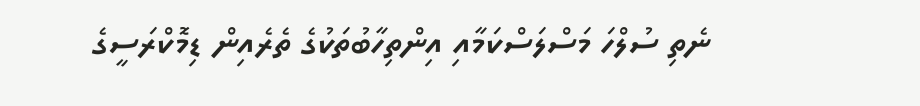ނެތި ސުލްހަ މަސްލަސްކަމާއި އިންތިހާބުތަކުގެ ތެރެއިން ޑިމޮކްރަސީގެ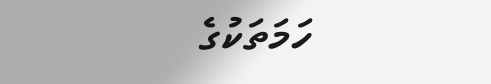ހަމަތަކުގެ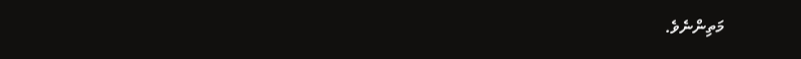މަތިންނެވެ.